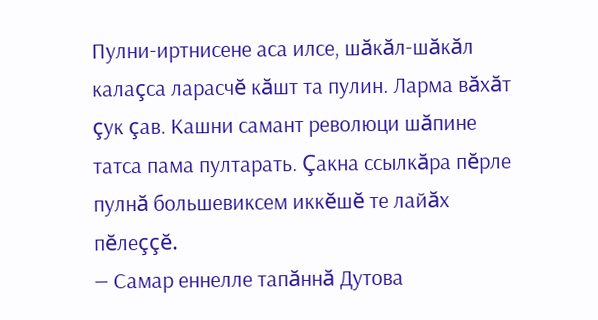Пулни-иртнисене аса илсе, шăкăл-шăкăл калаçса ларасчĕ кăшт та пулин. Ларма вăхăт çук çав. Кашни самант революци шăпине татса пама пултарать. Çакна ссылкăра пĕрле пулнă большевиксем иккĕшĕ те лайăх пĕлеççĕ.
— Самар еннелле тапăннă Дутова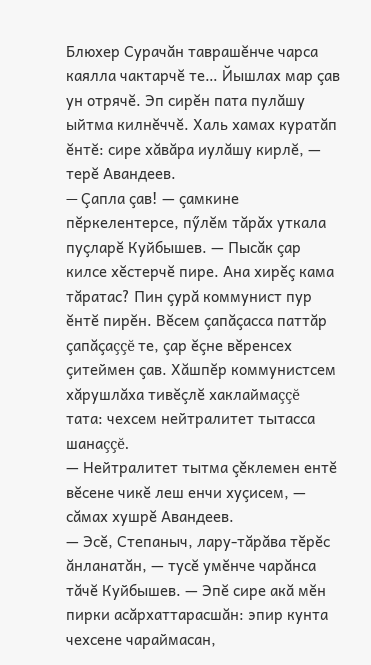Блюхер Сурачăн таврашĕнче чарса каялла чактарчĕ те… Йышлах мар çав ун отрячĕ. Эп сирĕн пата пулăшу ыйтма килнĕччĕ. Халь хамах куратăп ĕнтĕ: сире хăвăра иулăшу кирлĕ, — терĕ Авандеев.
— Çапла çав! — çамкине пĕркелентерсе, пӳлĕм тăрăх уткала пуçларĕ Куйбышев. — Пысăк çар килсе хĕстерчĕ пире. Ана хирĕç кама тăратас? Пин çурă коммунист пур ĕнтĕ пирĕн. Вĕсем çапăçасса паттăр çапăçаççĕ те, çар ĕçне вĕренсех çитеймен çав. Хăшпĕр коммунистсем хăрушлăха тивĕçлĕ хаклаймаççĕ тата: чехсем нейтралитет тытасса шанаççĕ.
— Нейтралитет тытма çĕклемен ентĕ вĕсене чикĕ леш енчи хуçисем, — сăмах хушрĕ Авандеев.
— Эсĕ, Степаныч, лару-тăрăва тĕрĕс ăнланатăн, — тусĕ умĕнче чарăнса тăчĕ Куйбышев. — Эпĕ сире акă мĕн пирки асăрхаттарасшăн: эпир кунта чехсене чараймасан,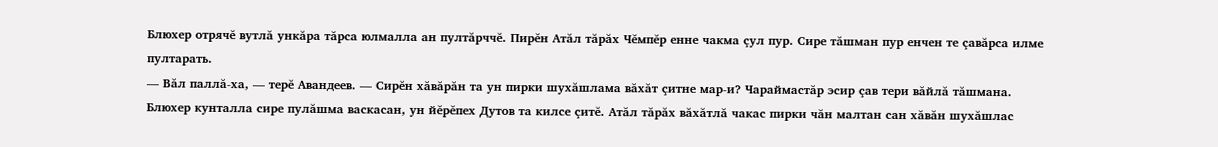Блюхер отрячĕ вутлă ункăра тăрса юлмалла ан пултăрччĕ. Пирĕн Атăл тăрăх Чĕмпĕр енне чакма çул пур. Сире тăшман пур енчен те çавăрса илме пултарать.
— Вăл паллă-ха, — терĕ Авандеев. — Сирĕн хăвăрăн та ун пирки шухăшлама вăхăт çитне мар-и? Чараймастăр эсир çав тери вăйлă тăшмана. Блюхер кунталла сире пулăшма васкасан, ун йĕрĕпех Дутов та килсе çитĕ. Атăл тăрăх вăхăтлă чакас пирки чăн малтан сан хăвăн шухăшлас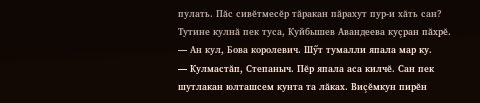пулать. Пăс сивĕтмесĕр тăракан пăрахут пур-и хăть сан?
Тутине кулнă пек туса, Куйбышев Авандеева куçран пăхрĕ.
— Ан кул, Бова королевич. Шӳт тумалли япала мар ку.
— Кулмастăп, Степаныч. Пĕр япала аса килчĕ. Сан пек шутлакан юлташсем кунта та лăках. Виçĕмкун пирĕн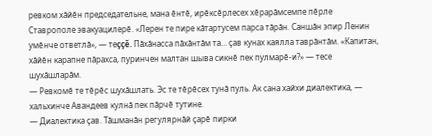ревком хăйĕн председательне, мана ĕнтĕ, ирĕксĕрлесех хĕрарăмсемпе пĕрле Ставрополе эвакуацилерĕ. «Лерен те пире кăтартусем парса тăрăн. Саншăн эпир Ленин умĕнче ответлă», — теççĕ. Пăхăнасса пăхăнтăм та… çав кунах каялла таврăнтăм. «Капитан, хăйĕн карапне пăрахса, пуринчен малтан шыва сикнĕ пек пулмарĕ-и?» — тесе шухăшларăм.
— Ревкомĕ те тĕрĕс шухăшлать. Эс те тĕрĕсех тунă пуль. Ак сана хайхи диалектика, — хальхинче Авандеев кулнă пек пăрчĕ тутине.
— Диалектика çав. Тăшманăн регулярнăй çарĕ пирки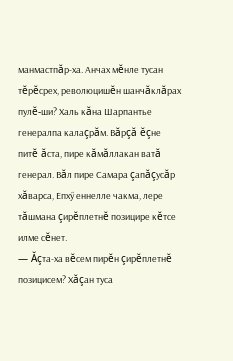манмастпăр-ха. Анчах мĕнле тусан тĕрĕсрех, революцишĕн шанчăклăрах пулĕ-ши? Халь кăна Шарпантье генералпа калаçрăм. Вăрçă ĕçне питĕ ăста, пире кăмăллакан ватă генерал. Вăл пире Самара çапăçусăр хăварса, Епхӳ еннелле чакма, лере тăшмана çирĕплетнĕ позицире кĕтсе илме сĕнет.
— Ăçта-ха вĕсем пирĕн çирĕплетнĕ позицисем? Хăçан туса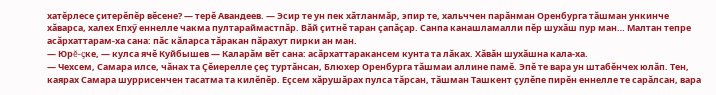хатĕрлесе çитерĕпĕр вĕсене? — терĕ Авандеев. — Эсир те ун пек хăтланмăр, эпир те, хальччен парăнман Оренбурга тăшман ункинче хăварса, халех Епхӳ еннелле чакма пултараймастпăр. Вăй çитнĕ таран çапăçар. Санпа канашламалли пĕр шухăш пур ман… Малтан тепре асăрхаттарам-ха сана: пăс кăларса тăракан пăрахут пирки ан ман.
— Юрĕ-çке, — кулса ячĕ Куйбышев — Каларăм вĕт сана: асăрхаттаракансем кунта та лăках. Хăвăн шухăшна кала-ха.
— Чехсем, Самара илсе, чăнах та Çĕиерелле çеç туртăнсан, Блюхер Оренбурга тăшмаи аллине памĕ. Эпĕ те вара ун штабĕнчех юлăп. Тен, каярах Самара шуррисенчен тасатма та килĕпĕр. Еçсем хăрушăрах пулса тăрсан, тăшман Ташкент çулĕпе пирĕн еннелле те сарăлсан, вара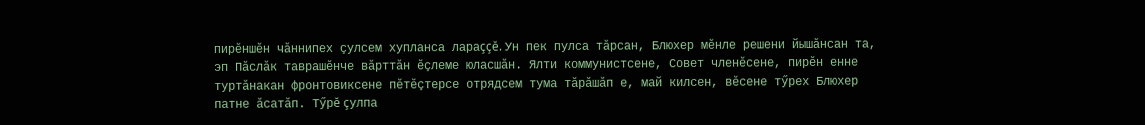пирĕншĕн чăннипех çулсем хупланса лараççĕ. Ун пек пулса тăрсан, Блюхер мĕнле решени йышăнсан та, эп Пăслăк таврашĕнче вăрттăн ĕçлеме юласшăн. Ялти коммунистсене, Совет членĕсене, пирĕн енне туртăнакан фронтовиксене пĕтĕçтерсе отрядсем тума тăрăшăп е, май килсен, вĕсене тӳрех Блюхер патне ăсатăп. Тӳрĕ çулпа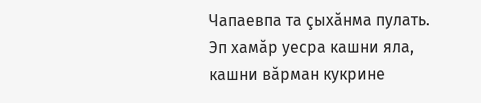Чапаевпа та çыхăнма пулать. Эп хамăр уесра кашни яла, кашни вăрман кукрине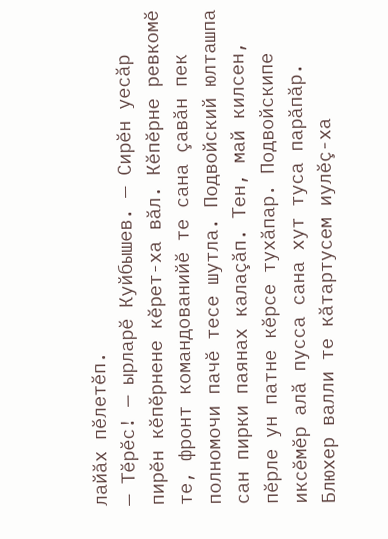лайăх пĕлетĕп.
— Тĕрĕс! — ырларĕ Куйбышев. — Сирĕн уесăр пирĕн кĕпĕрнене кĕрет-ха вăл. Кĕпĕрне ревкомĕ те, фронт командованийĕ те сана çавăн пек полномочи пачĕ тесе шутла. Подвойский юлташпа сан пирки паянах калаçăп. Тен, май килсен, пĕрле ун патне кĕрсе тухăпар. Подвойскипе иксĕмĕр алă пусса сана хут туса парăпăр. Блюхер валли те кăтартусем иулĕç-ха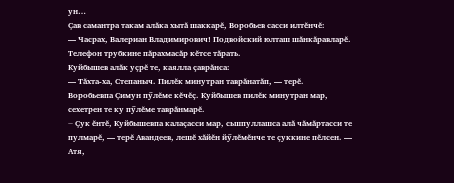ун…
Çав самантра такам алăка хытă шаккарĕ, Воробьев сасси илтĕнчĕ:
— Часрах, Валериан Владимирович! Подвойский юлташ шăнкăравларĕ. Телефон трубкине пăрахмасăр кĕтсе тăрать.
Куйбышев алăк уçрĕ те, каялла çаврăнса:
— Тăхта-ха, Степаныч. Пилĕк минутран таврăнатăп, — терĕ.
Воробьевпа Çимун пӳлĕме кĕчĕç. Куйбышев пилĕк минутран мар, сехетрен те ку пӳлĕме таврăнмарĕ.
— Çук ĕнтĕ, Куйбышевпа калаçасси мар, сьшпуллашса алă чăмăртасси те пулмарĕ, — терĕ Авандеев, лешĕ хăйĕн йӳлĕмĕнче те çуккине пĕлсен. — Атя,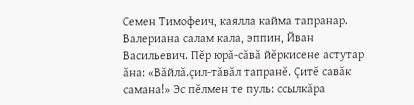Семен Тимофеич, каялла кайма тапранар. Валериана салам кала, эппин, Йван Васильевич. Пĕр юрă-сăвă йĕркисене астутар ăна: «Вăйлă.çил-тăвăл тапранĕ. Çитĕ савăк самана!» Эс пĕлмен те пуль: ссылкăра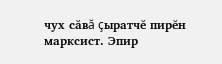чух сăвă çыратчĕ пирĕн марксист. Эпир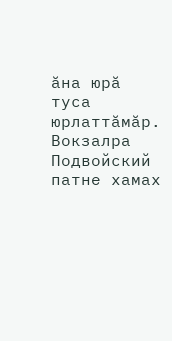ăна юрă туса юрлаттăмăр. Вокзалра Подвойский патне хамах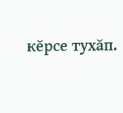кĕрсе тухăп.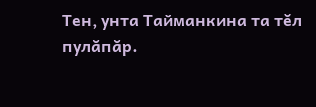Тен, унта Тайманкина та тĕл пулăпăр.